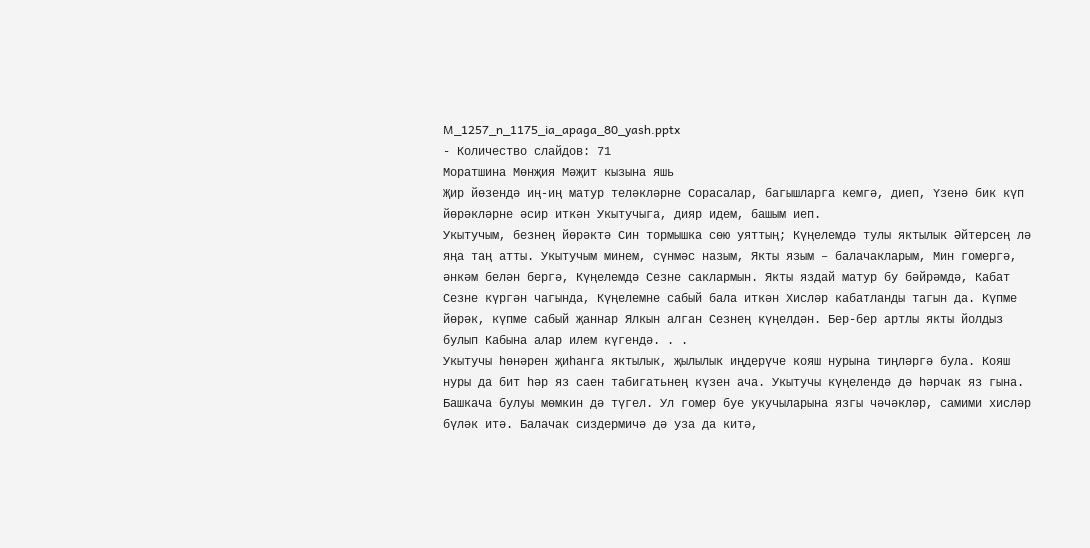M_1257_n_1175_ia_apaga_80_yash.pptx
- Количество слайдов: 71
Моратшина Мөнҗия Мәҗит кызына яшь
Җир йөзендә иң-иң матур теләкләрне Сорасалар, багышларга кемгә, диеп, Үзенә бик күп йөрәкләрне әсир иткән Укытучыга, дияр идем, башым иеп.
Укытучым, безнең йөрәктә Син тормышка сөю уяттың; Күңелемдә тулы яктылык Әйтерсең лә яңа таң атты. Укытучым минем, сүнмәс назым, Якты язым – балачакларым, Мин гомергә, әнкәм белән бергә, Күңелемдә Сезне саклармын. Якты яздай матур бу бәйрәмдә, Кабат Сезне күргән чагында, Күңелемне сабый бала иткән Хисләр кабатланды тагын да. Күпме йөрәк, күпме сабый җаннар Ялкын алган Сезнең күңелдән. Бер-бер артлы якты йолдыз булып Кабына алар илем күгендә. . .
Укытучы һөнәрен җиһанга яктылык, җылылык иңдерүче кояш нурына тиңләргә була. Кояш нуры да бит һәр яз саен табигатьнең күзен ача. Укытучы күңелендә дә һәрчак яз гына. Башкача булуы мөмкин дә түгел. Ул гомер буе укучыларына язгы чәчәкләр, самими хисләр бүләк итә. Балачак сиздермичә дә уза да китә,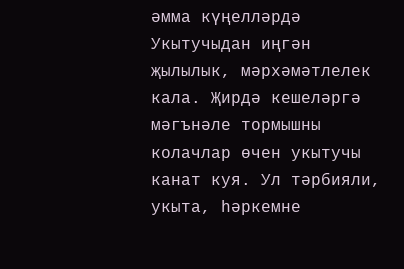әмма күңелләрдә Укытучыдан иңгән җылылык, мәрхәмәтлелек кала. Җирдә кешеләргә мәгънәле тормышны колачлар өчен укытучы канат куя. Ул тәрбияли, укыта, һәркемне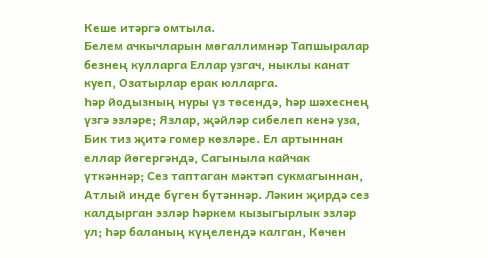Кеше итәргә омтыла.
Белем ачкычларын мөгаллимнәр Тапшыралар безнең кулларга Еллар узгач, ныклы канат куеп, Озатырлар ерак юлларга.
Һәр йодызның нуры үз төсендә, Һәр шәхеснең үзгә эзләре; Язлар, җәйләр сибелеп кенә уза, Бик тиз җитә гомер көзләре. Ел артыннан еллар йөгергәндә, Сагыныла кайчак үткәннәр; Сез таптаган мәктәп сукмагыннан, Атлый инде бүген бүтәннәр. Ләкин җирдә сез калдырган эзләр Һәркем кызыгырлык эзләр ул; Һәр баланың күңелендә калган, Көчен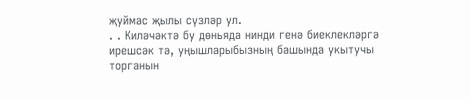җуймас җылы сүзләр ул.
. . Киләчәктә бу дөньяда нинди генә биеклекләргә ирешсәк тә, уңышларыбызның башында укытучы торганын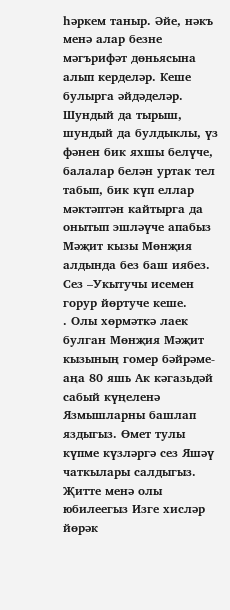һәркем таныр. Әйе, нәкъ менә алар безне мәгърифәт дөньясына алып керделәр. Кеше булырга әйдәделәр. Шундый да тырыш, шундый да булдыклы, үз фәнен бик яхшы белүче, балалар белән уртак тел табып, бик күп еллар мәктәптән кайтырга да онытып эшләүче апабыз Мәҗит кызы Мөнҗия алдында без баш иябез. Сез –Укытучы исемен горур йөртуче кеше.
. Олы хөрмәткә лаек булган Мөнҗия Мәҗит кызының гомер бәйрәме-аңа 80 яшь Ак кәгазьдәй сабый күңеленә Язмышларны башлап яздыгыз. Өмет тулы күпме күзләргә сез Яшәү чаткылары салдыгыз. Җитте менә олы юбилеегыз Изге хисләр йөрәк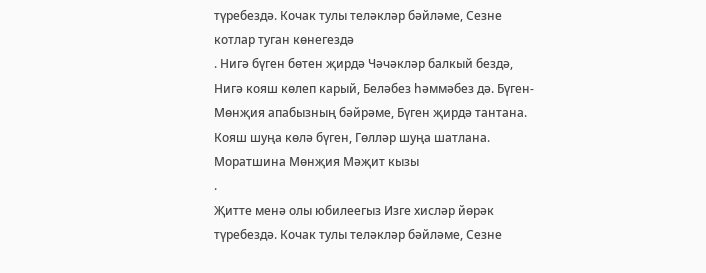түребездә. Кочак тулы теләкләр бәйләме, Сезне котлар туган көнегездә
. Нигә бүген бөтен җирдә Чәчәкләр балкый бездә, Нигә кояш көлеп карый, Беләбез һәммәбез дә. Бүген-Мөнҗия апабызның бәйрәме, Бүген җирдә тантана. Кояш шуңа көлә бүген, Гөлләр шуңа шатлана.
Моратшина Мөнҗия Мәҗит кызы
.
Җитте менә олы юбилеегыз Изге хисләр йөрәк түребездә. Кочак тулы теләкләр бәйләме, Сезне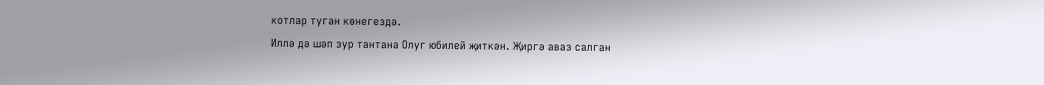котлар туган көнегездә.
Иллә дә шәп зур тантана Олуг юбилей җиткән. Җиргә аваз салган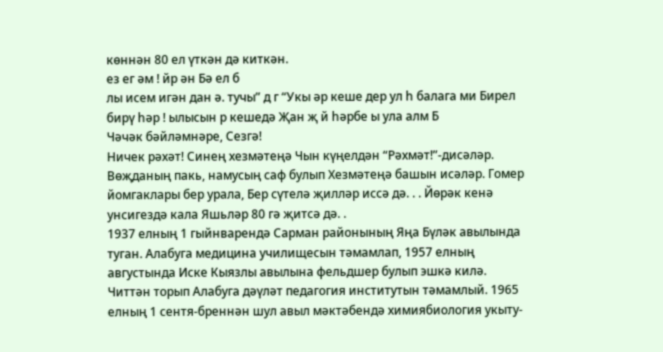көннән 80 ел үткән дә киткән.
ез ег әм ! йр ән Бә ел б
лы исем игән дан ә. тучы” д г “Укы әр кеше дер ул һ балага ми Бирел бирү һәр ! ылысын р кешедә Җан җ й һәрбе ы ула алм Б
Чәчәк бәйләмнәре, Сезгә!
Ничек рәхәт! Синең хезмәтеңә Чын күңелдән “Рәхмәт!”-дисәләр. Вөҗданың пакь, намусың саф булып Хезмәтеңә башын исәләр. Гомер йомгаклары бер урала, Бер сүтелә җилләр иссә дә. . . Йөрәк кенә унсигездә кала Яшьләр 80 гә җитсә дә. .
1937 елның 1 гыйнварендә Сарман районының Яңа Бүләк авылында туган. Алабуга медицина училищесын тәмамлап, 1957 елның августында Иске Кыязлы авылына фельдшер булып эшкә килә. Читтән торып Алабуга дәүләт педагогия институтын тәмамлый. 1965 елның 1 сентя-бреннән шул авыл мәктәбендә химиябиология укыту-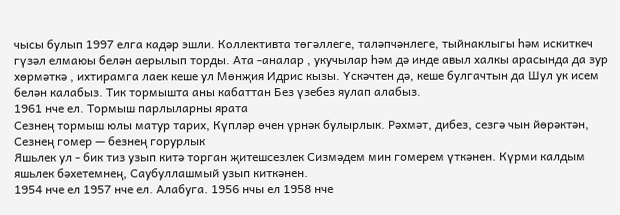чысы булып 1997 елга кадәр эшли. Коллективта төгәллеге, таләпчәнлеге, тыйнаклыгы һәм искиткеч гүзәл елмаюы белән аерылып торды. Ата -аналар , укучылар һәм дә инде авыл халкы арасында да зур хөрмәткә , ихтирамга лаек кеше ул Мөнҗия Идрис кызы. Үскәчтен дә, кеше булгачтын да Шул ук исем белән калабыз. Тик тормышта аны кабаттан Без үзебез яулап алабыз.
1961 нче ел. Тормыш парлыларны ярата
Сезнең тормыш юлы матур тарих, Күпләр өчен үрнәк булырлык. Рәхмәт, дибез, сезгә чын йөрәктән, Сезнең гомер — безнең горурлык
Яшьлек ул - бик тиз узып китә торган җитешсезлек Сизмәдем мин гомерем үткәнен. Күрми калдым яшьлек бәхетемнең, Саубуллашмый узып киткәнен.
1954 нче ел 1957 нче ел. Алабуга. 1956 нчы ел 1958 нче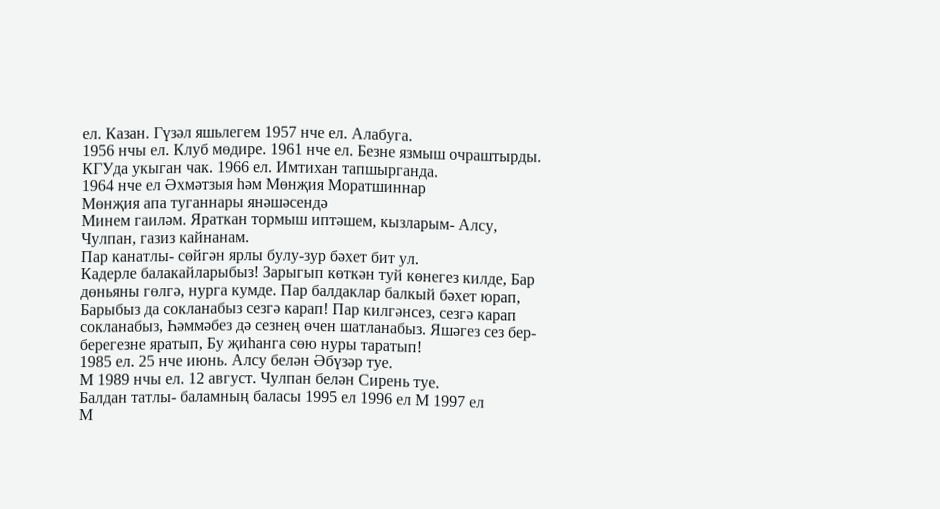ел. Казан. Гүзәл яшьлегем 1957 нче ел. Алабуга.
1956 нчы ел. Клуб мөдире. 1961 нче ел. Безне язмыш очраштырды. КГУда укыган чак. 1966 ел. Имтихан тапшырганда.
1964 нче ел Әхмәтзыя һәм Мөнҗия Моратшиннар
Мөнҗия апа туганнары янәшәсендә
Минем гаиләм. Яраткан тормыш иптәшем, кызларым- Алсу, Чулпан, газиз кайнанам.
Пар канатлы- сөйгән ярлы булу-зур бәхет бит ул.
Кадерле балакайларыбыз! Зарыгып көткән туй көнегез килде, Бар дөньяны гөлгә, нурга кумде. Пар балдаклар балкый бәхет юрап, Барыбыз да сокланабыз сезгә карап! Пар килгәнсез, сезгә карап сокланабыз, Һәммәбез дә сезнең өчен шатланабыз. Яшәгез сез бер-берегезне яратып, Бу җиһанга сөю нуры таратып!
1985 ел. 25 нче июнь. Алсу белән Әбүзәр туе.
М 1989 нчы ел. 12 август. Чулпан белән Сирень туе.
Балдан татлы- баламның баласы 1995 ел 1996 ел М 1997 ел
М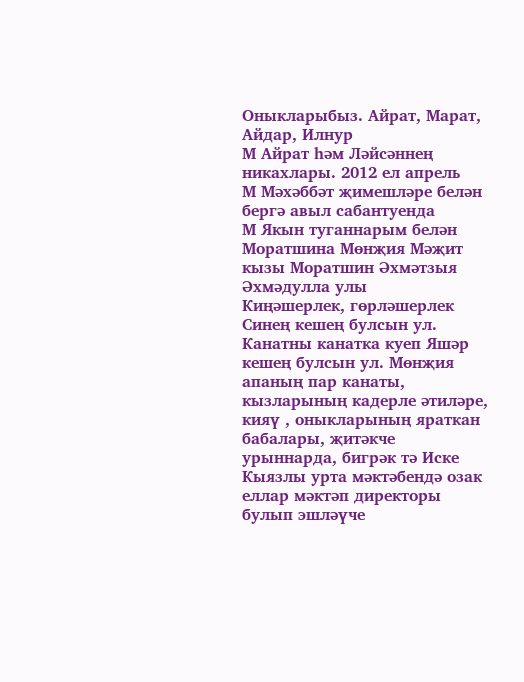Оныкларыбыз. Айрат, Марат, Айдар, Илнур
М Айрат һәм Ләйсәннең никахлары. 2012 ел апрель
М Мәхәббәт җимешләре белән бергә авыл сабантуенда
М Якын туганнарым белән
Моратшина Мөнҗия Мәҗит кызы Моратшин Әхмәтзыя Әхмәдулла улы
Киңәшерлек, гөрләшерлек Синең кешең булсын ул. Канатны канатка куеп Яшәр кешең булсын ул. Мөнҗия апаның пар канаты, кызларының кадерле әтиләре, кияү , оныкларының яраткан бабалары, җитәкче урыннарда, бигрәк тә Иске Кыязлы урта мәктәбендә озак еллар мәктәп директоры булып эшләүче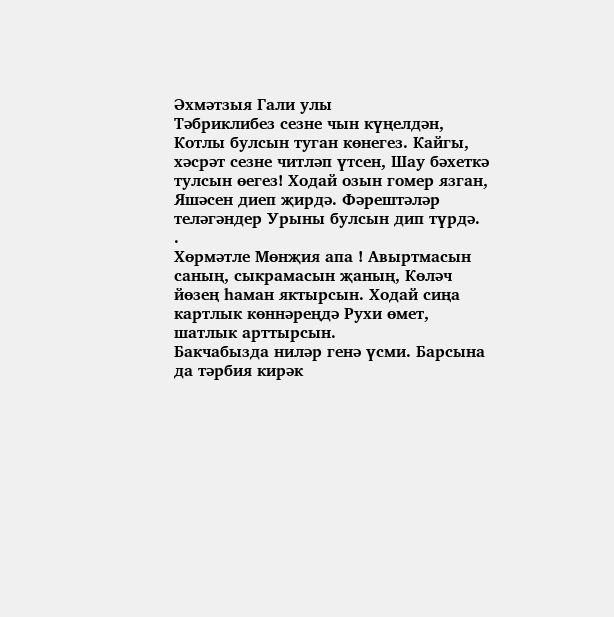Әхмәтзыя Гали улы
Тәбриклибез сезне чын күңелдән, Котлы булсын туган көнегез. Кайгы, хәсрәт сезне читләп үтсен, Шау бәхеткә тулсын өегез! Ходай озын гомер язган, Яшәсен диеп җирдә. Фәрештәләр теләгәндер Урыны булсын дип түрдә.
.
Хөрмәтле Мөнҗия апа ! Авыртмасын саның, сыкрамасын җаның, Көләч йөзең һаман яктырсын. Ходай сиңа картлык көннәреңдә Рухи өмет, шатлык арттырсын.
Бакчабызда ниләр генә үсми. Барсына да тәрбия кирәк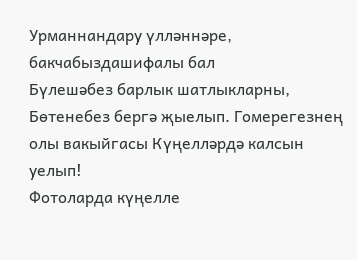Урманнандару үлләннәре, бакчабыздашифалы бал
Бүлешәбез барлык шатлыкларны, Бөтенебез бергә җыелып. Гомерегезнең олы вакыйгасы Күңелләрдә калсын уелып!
Фотоларда күңелле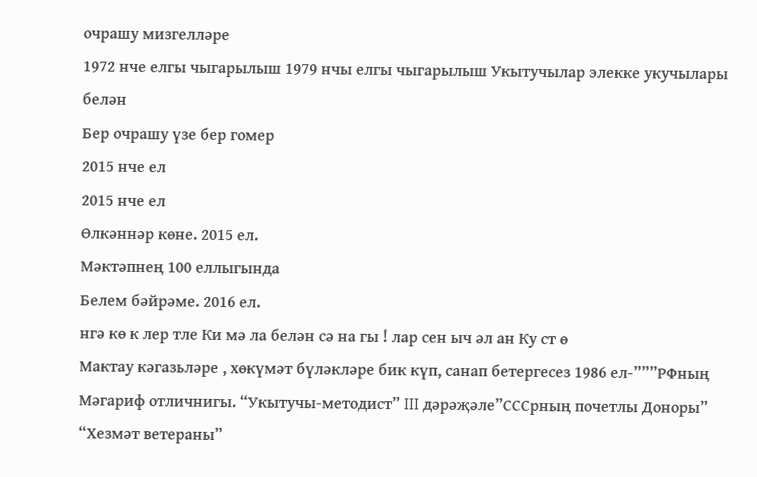очрашу мизгелләре
1972 нче елгы чыгарылыш 1979 нчы елгы чыгарылыш Укытучылар элекке укучылары белән
Бер очрашу үзе бер гомер
2015 нче ел
2015 нче ел
Өлкәннәр көне. 2015 ел.
Мәктәпнең 100 еллыгында
Белем бәйрәме. 2016 ел.
нгә кө к лер тле Ки мә ла белән сә на гы ! лар сен ыч әл ан Ку ст ө
Мактау кәгазьләре , хөкүмәт бүләкләре бик күп, санап бетергесез 1986 ел-”””РФның Мәгариф отличнигы. “Укытучы-методист” III дәрәҗәле”СССрның почетлы Доноры” “Хезмәт ветераны”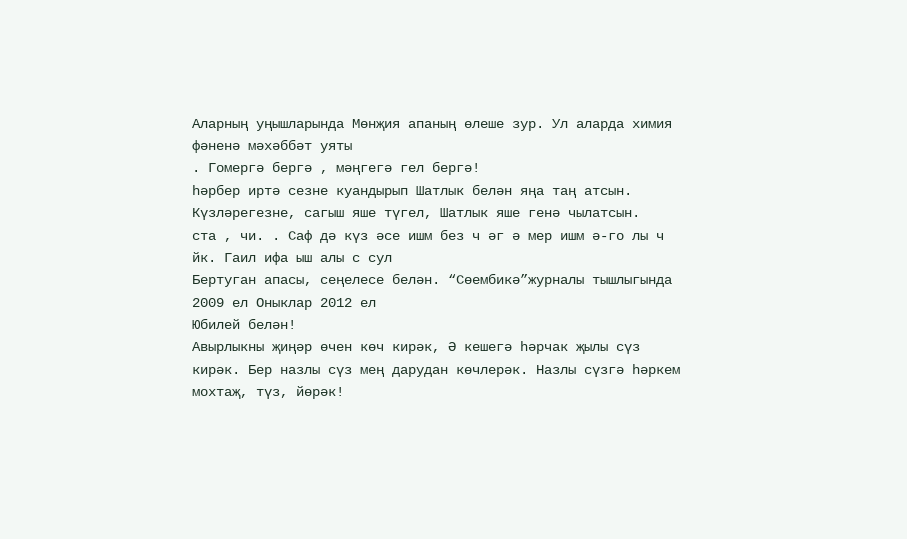Аларның уңышларында Мөнҗия апаның өлеше зур. Ул аларда химия фәненә мәхәббәт уяты
. Гомергә бергә , мәңгегә гел бергә!
һәрбер иртә сезне куандырып Шатлык белән яңа таң атсын. Күзләрегезне, сагыш яше түгел, Шатлык яше генә чылатсын.
ста , чи. . Саф дә күз әсе ишм без ч әг ә мер ишм ә-го лы ч йк. Гаил ифа ыш алы с сул
Бертуган апасы, сеңелесе белән. “Сөембикә”журналы тышлыгында
2009 ел Оныклар 2012 ел
Юбилей белән!
Авырлыкны җиңәр өчен көч кирәк, Ә кешегә һәрчак җылы сүз кирәк. Бер назлы сүз мең дарудан көчлерәк. Назлы сүзгә һәркем мохтаҗ, түз, йөрәк!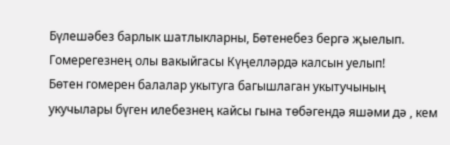Бүлешәбез барлык шатлыкларны, Бөтенебез бергә җыелып. Гомерегезнең олы вакыйгасы Күңелләрдә калсын уелып!
Бөтен гомерен балалар укытуга багышлаган укытучының укучылары бүген илебезнең кайсы гына төбәгендә яшәми дә , кем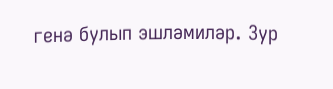генә булып эшләмиләр. Зур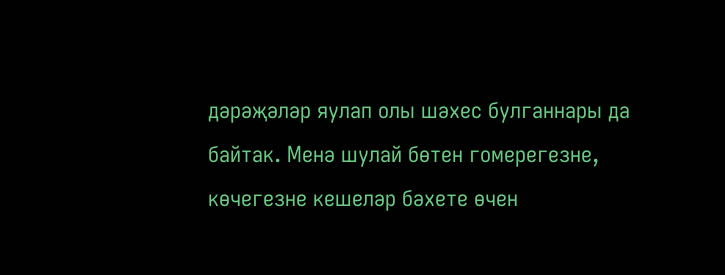дәрәҗәләр яулап олы шәхес булганнары да байтак. Менә шулай бөтен гомерегезне, көчегезне кешеләр бәхете өчен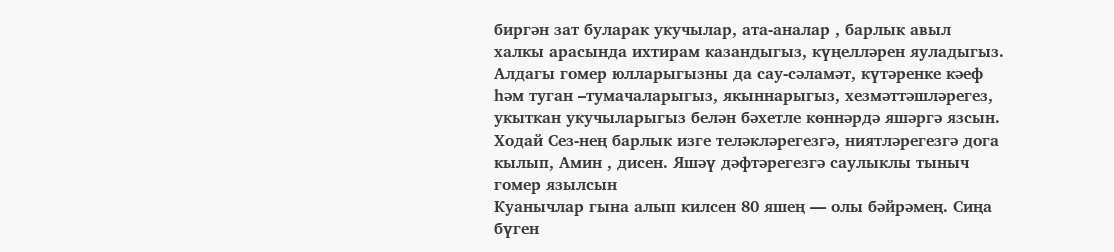биргән зат буларак укучылар, ата-аналар , барлык авыл халкы арасында ихтирам казандыгыз, күңелләрен яуладыгыз. Алдагы гомер юлларыгызны да сау-сәламәт, күтәренке кәеф һәм туган –тумачаларыгыз, якыннарыгыз, хезмәттәшләрегез, укыткан укучыларыгыз белән бәхетле көннәрдә яшәргә язсын. Ходай Сез-нең барлык изге теләкләрегезгә, ниятләрегезгә дога кылып, Амин , дисен. Яшәү дәфтәрегезгә саулыклы тыныч гомер язылсын
Куанычлар гына алып килсен 80 яшең — олы бәйрәмең. Сиңа бүген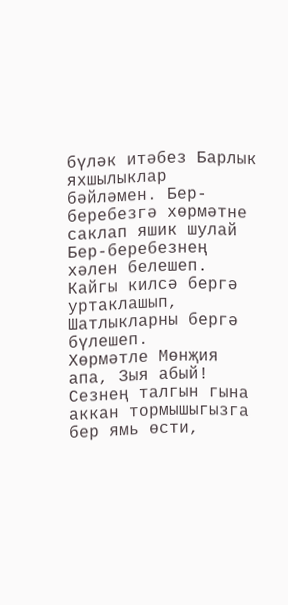бүләк итәбез Барлык яхшылыклар бәйләмен. Бер-беребезгә хөрмәтне саклап яшик шулай Бер-беребезнең хәлен белешеп. Кайгы килсә бергә уртаклашып, Шатлыкларны бергә бүлешеп.
Хөрмәтле Мөнҗия апа, Зыя абый! Сезнең талгын гына аккан тормышыгызга бер ямь өсти,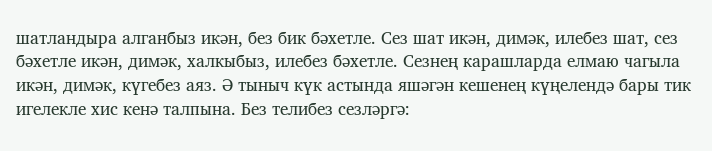шатландыра алганбыз икән, без бик бәхетле. Сез шат икән, димәк, илебез шат, сез бәхетле икән, димәк, халкыбыз, илебез бәхетле. Сезнең карашларда елмаю чагыла икән, димәк, күгебез аяз. Ә тыныч күк астында яшәгән кешенең күңелендә бары тик игелекле хис кенә талпына. Без телибез сезләргә: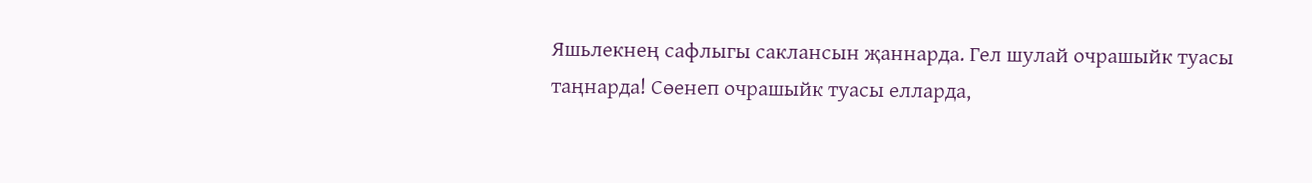Яшьлекнең сафлыгы саклансын җаннарда. Гел шулай очрашыйк туасы таңнарда! Сөенеп очрашыйк туасы елларда,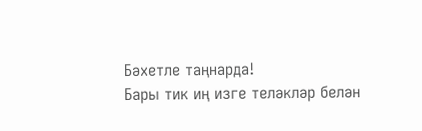Бәхетле таңнарда!
Бары тик иң изге теләкләр белән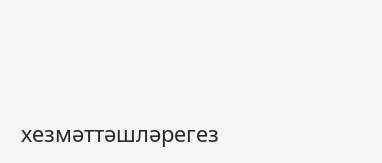хезмәттәшләрегез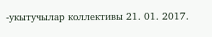-укытучылар коллективы 21. 01. 2017.